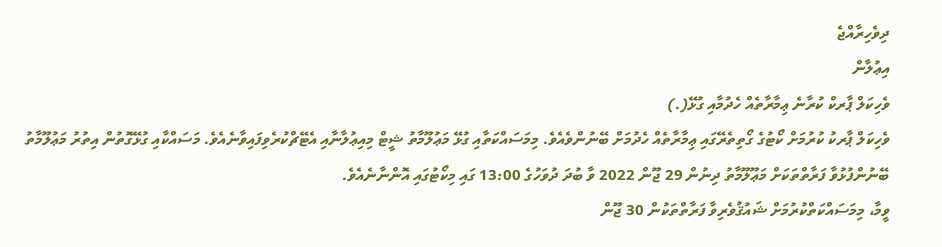ދިވެހިރާއްޖެ
އިޢުލާން
ވެހިކަލް ޕާރކް ކުރާނެ ޢިމާރާތެއް ހެދުމާއި ގުޅޭ(.)
ވެހިކަލް ޕާރކު ކުރުމަށް ކޯޓުގެ ގޯތިތެރޭގައި ޢިމާރާތެއް ހެދުމަށް ބޭނުންވެއެވެ. މިމަސައްކަތާއި ގުޅޭ މަޢުލޫމާތު ޝީޓް މިއިޢުލާނާއި އެޓޭޗްކުރެވިފައިވާނެއެވެ. މަސައްކާއި ގުޅޭގޮތުން އިތުރު މަޢުލޫމާތު ބޭނުންފުޅުވާ ފަރާތްތަކަށް މަޢޫލޫމާތު ދިނުން 29 ޖޫން 2022 ވާ ބުދަ ދުވަހުގެ 13:00 ގައި މިކޯޓުގައި އޮންނާނެއެވެ.
ވީމާ، މިމަސައްކަތްކުރުމަށް ޝައުޤުވެރިވާ ފަރާތްތަކުން 30 ޖޫން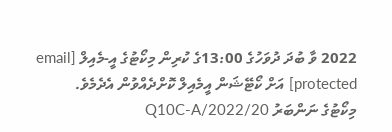2022 ވާ ބުދަ ދުވަހުގެ 13:00ގެ ކުރިން މިކޯޓުގެ އީ-މެއިލް [email protected] އަށް ކޯޓޭޝަން އީމެއިލް ކޮށްދެއްވުން އެދެމެވެ.
މިކޯޓުގެ ނަންބަރު Q10C-A/2022/20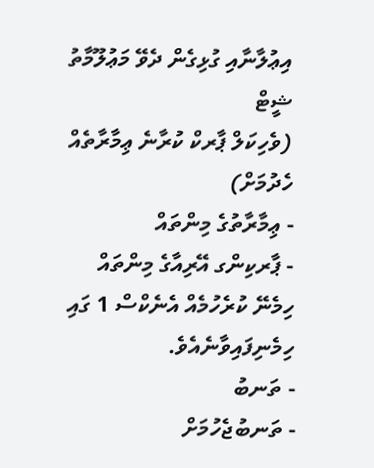އިޢުލާނާއި ގުޅިގެން ދެވޭ މަޢުލޫމާތު ޝީޓް
(ވެހިކަލް ޕާރކް ކުރާނެ ޢިމާރާތެއް ހެދުމަށް)
- ޢިމާރާތުގެ މިންތައް
- ޕާރކިންގ އޭރިއާގެ މިންތައް ހިމެނޭ ކުރެހުމެއް އެނެކްސް 1 ގައި ހިމެނިފައިވާނެއެވެ.
- ތަނބު
- ތަނބުޖެހުމަށް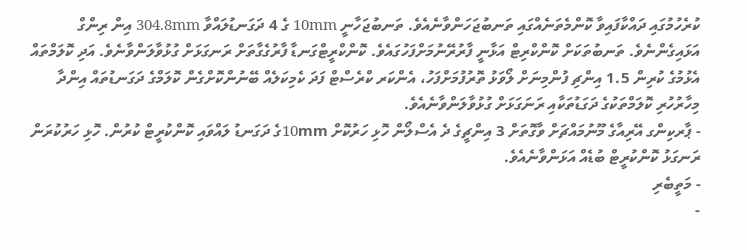ކުރެހުމުގައި ދައްކާފައިވާ ކޮންމެތަނެއްގައި ތަނބުޖަހަންވާނެއެވެ. ތަނބުޖަހާނީ 10mm ގެ 4 ދަގަނޑުލައްވާ 304.8mm އިން ރިންގް އަޅައިގެންނެވެ. ތަނބުތަކަށް ކޮންކްރިޓް އަޅާނީ ފާރުރޭނުމަށްފަހުގައެވެ. ކޮންކްރީޓްގަނޑާ ފާރުގެގާތަށް ރަނގަޅަށް ގުޅުވާލަންވާނެވެ. އަދި ކޮލަމްތައް އެޅުމުގެ ކުރިން 1.5 އިންޗި ފުންމިނަށް ލޯވަޅު ތޮރުފުމަށްފަހު، އެންކަރ ކްރެސްޓް ފަދަ ކެމިކަލެއް ބޭނުންކޮށްގެން ކޮލަމްގެ ދަގަނޑުތައް އިންދާ މިހާރުހުރި ކޮލަމްތަކުގެ ދަގަޑުތަކާއި ރަނަގަޅަށް ގުޅުވާލަންވާނެއެވެ.
- ޕާރކިންގ އޭރިއާގެ މޫނުމައްޗަށް ވާގޮތަށް 3 އިންޗީގެ ދެ އެސްލޯން ހޮޅި ހަރުކޮށް 10mmގެ ދަގަނޑު ލައްވައި ކޮންކުރީޓް ކުރުން. ހޮޅި ހަރުކުރަން ރަނގަޅު ކޮންކުރީޓް ބުޑެއް އަޅަންވާނެއެވެ.
- މަތީބެރި
-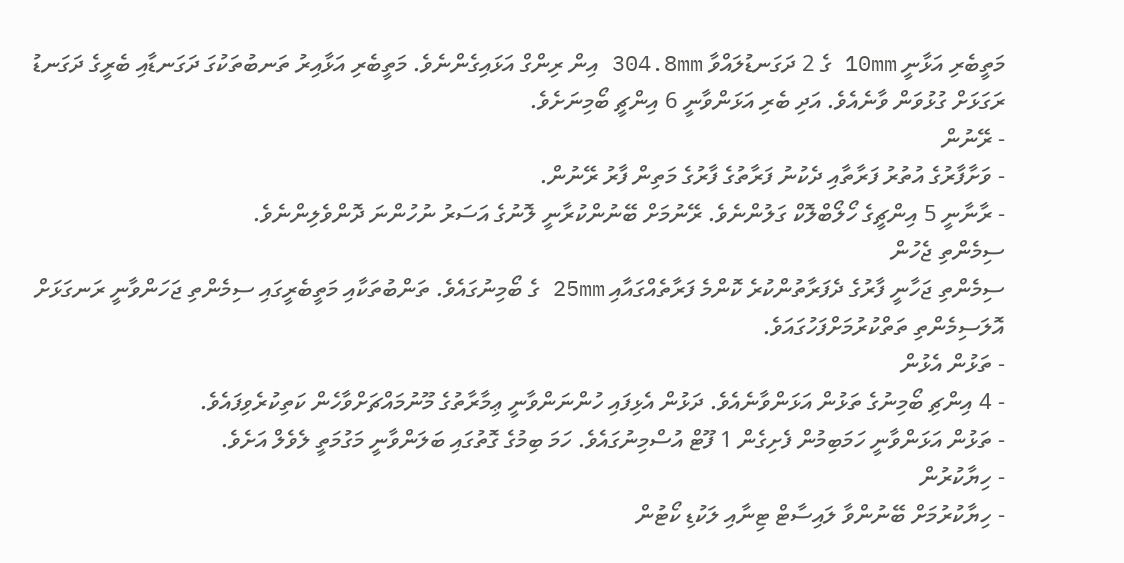މަތީބެރި އަޅާނީ 10mm ގެ 2 ދަގަނޑުލައްވާ 304.8mm އިން ރިންގް އަޅައިގެންނެވެ. މަތީބެރި އަޅާއިރު ތަނބުތަކުގަ ދަގަނޑާއި ބެރީގެ ދަގަނޑު ރަގަޅަށް ގުޅުވަން ވާނެއެވެ. އަދި ބެރި އަޅަންވާނީ 6 އިންޗީ ބޯމިނަށެވެ.
- ރޭނުން
- ވަށާފާރުގެ އުތުރު ފަރާތާއި ދެކުނު ފަރާތުގެ ފާރުގެ މަތިން ފާރު ރޭނުން.
- ރާނާނީ 5 އިންޗީގެ ހޯލޯބްލޮކް ގަލުންނެވެ. ރޭނުމަށް ބޭނުންކުރާނީ ލޮނުގެ އަސަރު ނުހުންނަ ދޮންވެލިންނެވެ.
ސިމެންތި ޖެހުން
ސިމެންތި ޖަހާނީ ފާރުގެ ދެފަރާތުންކުރެ ކޮންމެ ފަރާތެއްގައާއި 25mm ގެ ބޯމިނުގައެވެ. ތަންބުތަކާއި މަތީބެރީގައި ސިމެންތި ޖަހަންވާނީ ރަނގަޅަށް އޮލަސިމެންތި ތަތްކުރުމަށްފަހުގައަވެ.
- ތަޅުން އެޅުން
- 4 އިންޗި ބޯމިނުގެ ތަޅުން އަޅަންވާނެއެވެ. ދަޅުން އެޅިފައި ހުންނަންވާނީ ޢިމާރާތުގެ މޫނުމައްޗަށްވާހެން ކަތިކުރެވިފައެވެ.
- ތަޅުން އަޅަންވާނީ ހަމަބިމުން ފެށިގެން 1 ފޫޓް އުސްމިނުގައެވެ. ހަމަ ބިމުގެ ގޮތުގައި ބަލަންވާނީ މަގުމަތީ ލެވެލް އަށެވެ.
- ހިޔާކުރުން
- ހިޔާކުރުމަށް ބޭނުންވާ ލައިސާޓް ޓިނާއި ލަކުޑި ކޯޓުން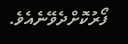ފޯރުކޮށްދެވޭނެއެވެ.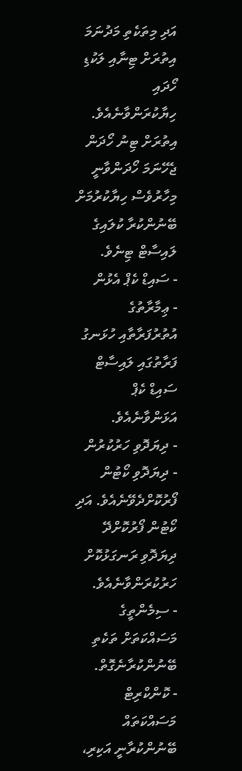އަދި މިތަކެތި މަދުނަމަ އިތުރަށް ޓިނާއި ލަކުޑި ހޯދައި ހިޔާކުރަންވާނެއެވެ. އިތުރަށް ޓިނު ހޯދަން ޖެހޭނަމަ ހޯދަންވާނީ މިހާރުވެސް ހިޔާކުރުމަށް ބޭނުންކުރާ ކުލައިގެ ލައިސާޓް ޓިނެވެ.
- ސައިޑް ކެޕް އެޅުން
- ޢިމާރާތުގެ އުތުރުފަރާތާއި ހުޅަނގު ފަރާތުގައި ލައިސާޓް ސައިޑް ކެޕް އަޅަންވާނެއެވެ.
- ދިޔަދޮވި ހަރުކުރުން
- ދިޔަދޮވި ކޯޓުން ފޯރުކޮށްދެވޭނެއެވެ. އަދި ކޯޓުން ފޯރުކޮށްދޭ ދިޔަދޮވި ރަނގަޅުކޮށް ހަރުކުރަންވާނެއެވެ.
- ސިމެންތީގެ މަސައްކަތަށް ތަކެތި ބޭނުންކުރާނެގޮތް.
- ކޮންކްރިޓް މަސައްކަތައް ބޭނުންކުރާނީ އަކިރި،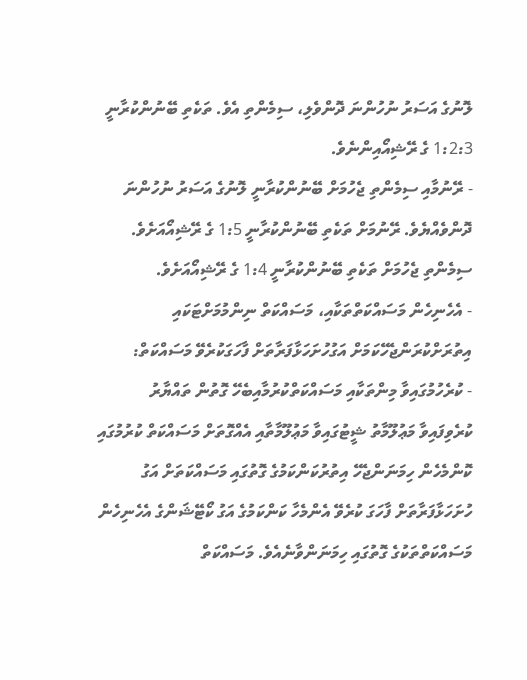ލޮނުގެ އަސަރު ނުހުންނަ ދޮންވެލި، ސިމެންތި އެވެ. ތަކެތި ބޭނުންކުރާނީ 1:2:3 ގެ ރޭޝިއޯއިންނެވެ.
- ރޭނުމާއި ސިމެންތި ޖެހުމަށް ބޭނުންކުރާނީ ލޮނުގެ އަސަރު ނުހުންނަ ދޮންވެއްޔެވެ. ރޭނުމަށް ތަކެތި ބޭނުންކުރާނީ 1:5 ގެ ރޭޝިއޯއަށެވެ. ސިމެންތި ޖެހުމަށް ތަކެތި ބޭނުންކުރާނީ 1:4 ގެ ރޭޝިއޯއަށެވެ.
- އެހެނިހެން މަސައްކަތްތަކާއި، މަސައްކަތް ނިންމުމަށްޓަކައި އިތުރަށްކުރަންޖެހޭކަމަށް އަގުހުށަހަޅާފަރާތަށް ފާހަގަކުރެވޭ މަސައްކަތް:
- ކުރެހުމުގައިވާ މިންތަކާއި މަސައްކަތްކުރުމާއިބެހޭ ގޮތުން ތައްޔާރު ކުރެވިފައިވާ މަޢުލޫމާތު ޝީޓުގައިވާ މަޢުލޫމާތާއި އެއްގޮތަށް މަސައްކަތް ކުރުމުގައި ކޮންމެހެން ހިމަނަންޖެހޭ އިތުރުކަންކަމުގެ ގޮތުގައި މަސައްކަތަށް އަގު ހުށަހަޅާފަރާތަށް ފާހަގަ ކުރެވޭ އެންމެހާ ކަންކަމުގެ އަގު ކޯޓޭޝަންގެ އެހެނިހެން މަސައްކަތްތަކުގެ ގޮތުގައި ހިމަނަންވާނެއެވެ. މަސައްކަތް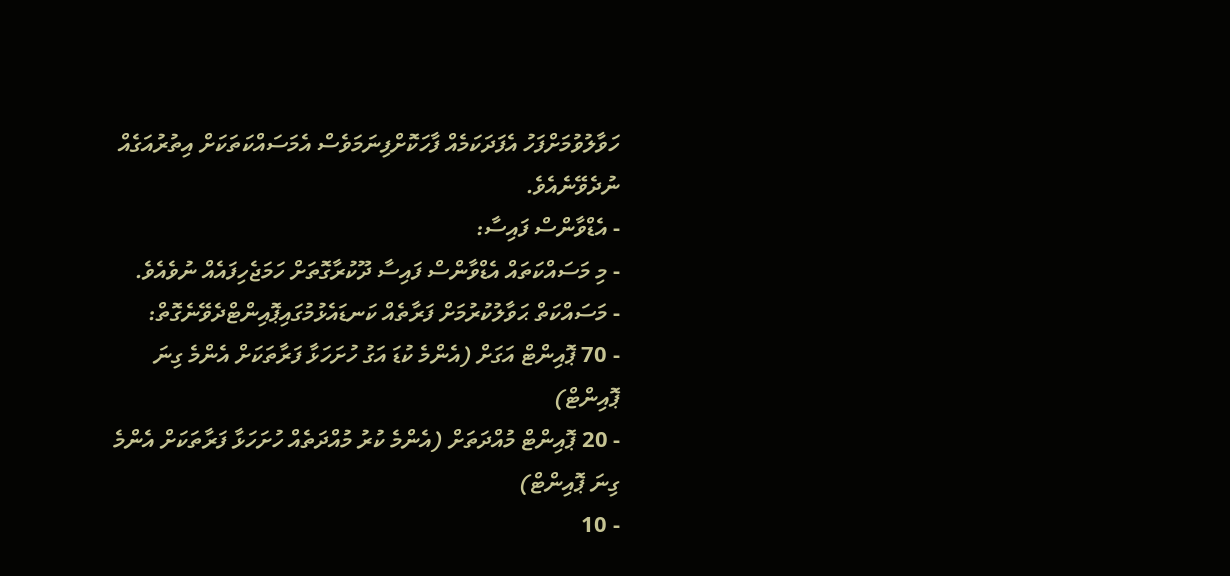ހަވާލުވުމަށްފަހު އެފަދަކަމެއް ފާހަކޮށްފިނަމަވެސް އެމަސައްކަތަކަށް އިތުރުއަގެއް ނުދެވޭނެއެވެ.
- އެޑްވާންސް ފައިސާ:
- މި މަސައްކަތައް އެޑްވާންސް ފައިސާ ދޫކުރާގޮތަށް ހަމަޖެހިފައެއް ނުވެއެވެ.
- މަސައްކަތް ޙަވާލުކުރުމަށް ފަރާތެއް ކަނޑައެޅުމުގައިޕޮއިންޓްދެވޭނެގޮތް:
- 70 ޕޮއިންޓް އަގަށް (އެންމެ ކުޑަ އަގު ހުށަހަޅާ ފަރާތަކަށް އެންމެ ގިނަ ޕޮއިންޓް)
- 20 ޕޮއިންޓް މުއްދަތަށް (އެންމެ ކުރު މުއްދަތެއް ހުށަހަޅާ ފަރާތަކަށް އެންމެ ގިނަ ޕޮއިންޓް)
- 10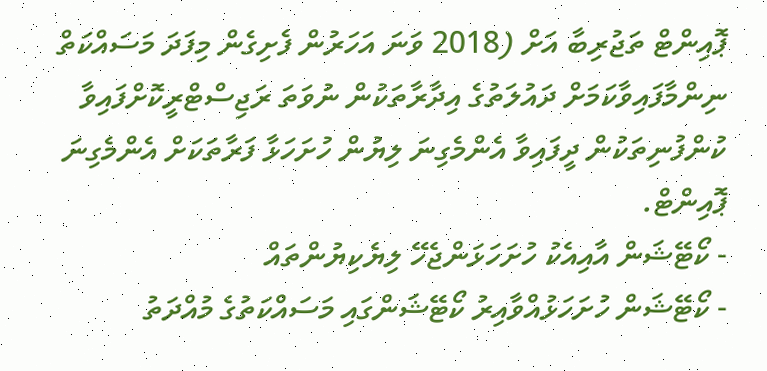ޕޮއިންޓް ތަޖުރިބާ އަށް (2018 ވަނަ އަހަރުން ފެށިގެން މިފަދަ މަސައްކަތް ނިންމާފައިވާކަމަށް ދައުލަތުގެ އިދާރާތަކުން ނުވަތަ ރަޖިސްޓްރީކޮށްފައިވާ ކުންފުނިތަކުން ދީފައިވާ އެންމެގިނަ ލިޔުން ހުށަހަޅާ ފަރާތަކަށް އެންމެގިނަ ޕޮއިންޓް.
- ކޯޓޭޝަން އާއިއެކު ހުށަހަޅަންޖެހޭ ލިޔެކިޔުންތައް
- ކޯޓޭޝަން ހުށަހަޅުއްވާއިރު ކޯޓޭޝަންގައި މަސައްކަތުގެ މުއްދަތު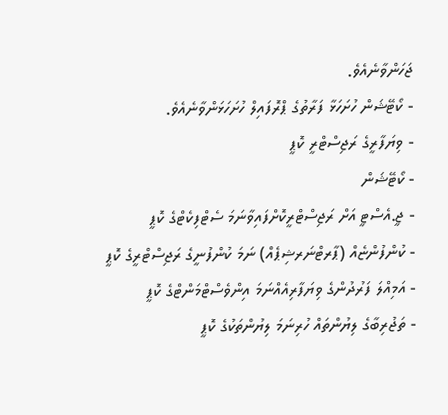ޖަހަންވާނެއެވެ.
- ކޯޓޭޝަން ހުށަހަޅާ ފަރާތުގެ ޕްރޮފައިލް ހުށަހަޅަންވާނެއެވެ.
- ވިޔަފާރީގެ ރަޖިސްޓްރީ ކޮޕީ
- ކޯޓޭޝަން
- ޖީ.އެސްޓީ އަށް ރަޖިސްޓްރީކޮށްފައިވާނަމަ ސެޓްފިކެޓްގެ ކޮޕީ
- ކުންފުންޏެއް (ޕާރޓްނަރޝިޕެއް) ނަމަ ކުންފުނީގެ ރަޖިސްޓްރީގެ ކޮޕީ
- އަމިއްލަ ފަރުދުންގެ ވިޔަފާރިއެއްނަމަ އިންވެސްޓްމަންޓްގެ ކޮޕީ
- ތަޖުރިބާގެ ލިޔުންތައް ހުރިނަމަ ލިޔުންތަކުގެ ކޮޕީ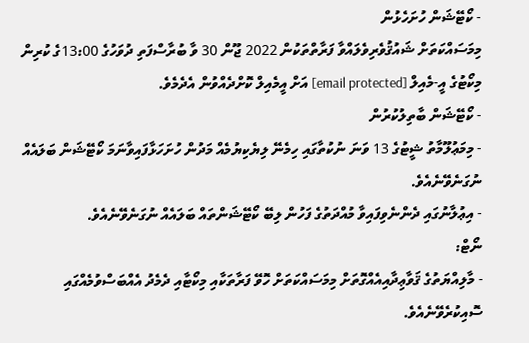- ކޯޓޭޝަން ހުށަހެޅުން
މިމަސައްކަތަށް ޝައުޤުވެރިވެލައްވާ ފަރާތްތަކުން 2022 ޖޫން 30 ވާ ބުރާސްފަތި ދުވަހުގެ 13:00ގެ ކުރިން މިކޯޓުގެ އީ-މެއިލް [email protected] އަށް އީމެއިލް ކޮށްދެއްވުން އެދެމެވެ.
- ކޯޓޭޝަން ބާތިލުކުރުން
- މިމަޢުލޫމާތު ޝީޓުގެ 13 ވަނަ ނުކުތާގައި ހިމެނޭ ލިޔެކިޔުމެއް މަދުން ހުށަހަޅާފައިވާނަމަ ކޯޓޭޝަން ބަލައެއް ނުގަނެވޭނެއެވެ.
- އިޢުލާނުގައި ދެންނެވިފައިވާ މުއްދަތުގެ ފަހުން ލިބޭ ކޯޓޭޝަންތައް ބަލައެއް ނުގަނެވޭނެއެވެ.
ނޯޓް:
- މާލިއްޔަތުގެ ޤަވާޢިދާއިއެއްގޮތަށް މިމަސައްކަތަށް ހޮވޭ ފަރާތަކާއި މިކޯޓާއި ދެމެދު އެއްބަސްވުމެއްގައި ސޮއިކުރެވޭނެއެވެ.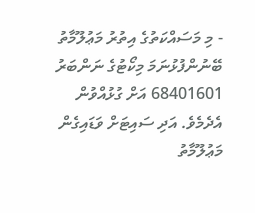- މި މަސައްކަތުގެ އިތުރު މަޢުލޫމާތު ބޭނުންފުޅުނަމަ މިކޯޓުގެ ނަންބަރު 68401601 އަށް ގުޅުއްވުން އެދެމެވެ. އަދި ސައިޓަށް ވަޑައިގެން މަޢުލޫމާތު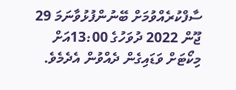ސާފްކުރެއްވުމަށް ބޭނުންފުޅުވާނަމަ 29 ޖޫން 2022 ދުވަހުގެ 13:00އަށް މިކޯޓަށް ވަޑައިގެން ދެއްވުން އެދެމެވެ.